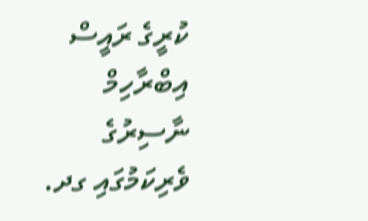ކުރީގެ ރައީސް އިބްރާހިމް ނާސިރުގެ ވެރިކަމުގައި ގދ.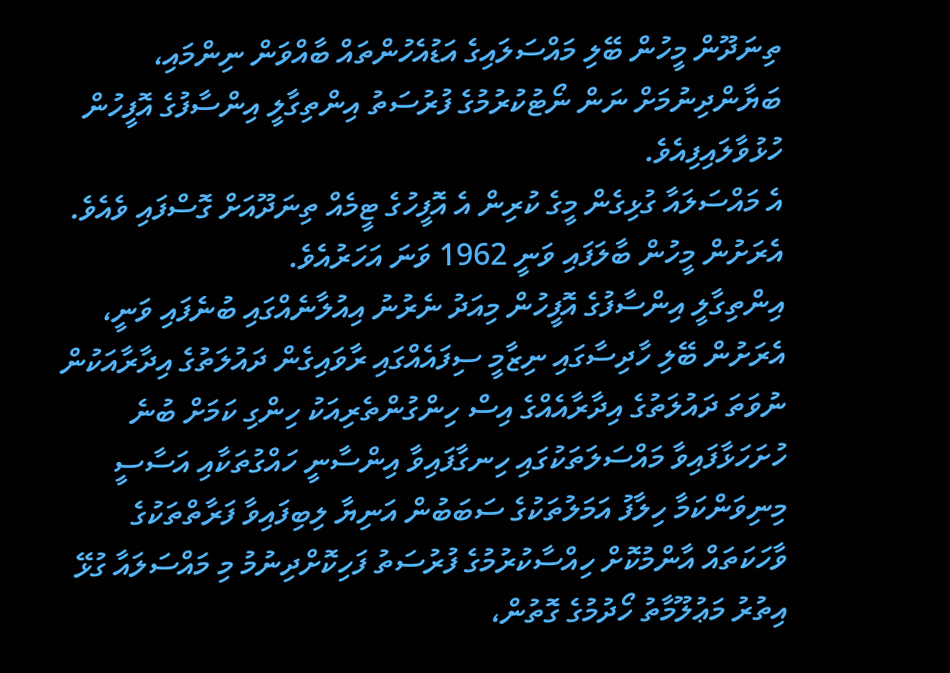ތިނަދޫން މީހުން ބޭލި މައްސަލައިގެ އަޑުއެހުންތައް ބާއްވަން ނިންމައި، ބަޔާންދިނުމަށް ނަން ނޯޓުކުރުމުގެ ފުރުސަތު އިންތިގާލީ އިންސާފުގެ އޮފީހުން ހުޅުވާލައިފިއެވެ.
އެ މައްސަލައާ ގުޅިގެން މީގެ ކުރިން އެ އޮފީހުގެ ޓީމެއް ތިނަދޫއަށް ގޮސްފައި ވެއެވެ.
އެރަށުން މީހުން ބާލަފައި ވަނީ 1962 ވަނަ އަހަރުއެވެ.
އިންތިގާލީ އިންސާފުގެ އޮފީހުން މިއަދު ނެރުނު އިއުލާނެއްގައި ބުނެފައި ވަނީ، އެރަށުން ބޭލި ހާދިސާގައި ނިޒާމީ ސިފައެއްގައި ރާވައިގެން ދައުލަތުގެ އިދާރާއަކުން ނުވަތަ ދައުލަތުގެ އިދާރާއެއްގެ އިސް ހިންގުންތެރިއަކު ހިންގި ކަމަށް ބުނެ ހުށަހަޅާފައިވާ މައްސަލަތަކުގައި ހިނގާފައިވާ އިންސާނީ ހައްގުތަކާއި އަސާސީ މިނިވަންކަމާ ހިލާފު އަމަލުތަކުގެ ސަބަބުން އަނިޔާ ލިބިފައިވާ ފަރާތްތަކުގެ ވާހަކަތައް އާންމުކޮށް ހިއްސާކުރުމުގެ ފުރުސަތު ފަހިކޮށްދިނުމު މި މައްސަލައާ ގުޅޭ އިތުރު މަޢުލޫމާތު ހޯދުމުގެ ގޮތުން،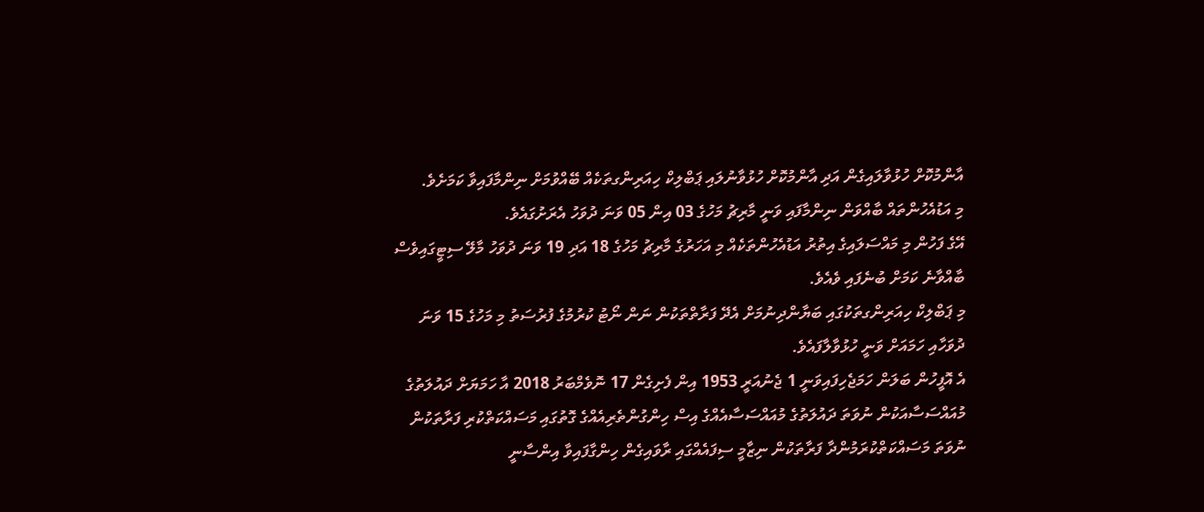އާންމުކޮށް ހުޅުވާލައިގެން އަދި އާންމުކޮށް ހުޅުވާނުލައި ޕަބްލިކް ހިއަރިންގތަކެއް ބޭއްވުމަށް ނިންމާފައިވާ ކަމަށެވެ.
މި އަޑުއެހުންތައް ބާއްވަން ނިންމާފައި ވަނީ މާރިޗު މަހުގެ 03 އިން 05 ވަނަ ދުވަހު އެރަށުގައެވެ.
އޭގެ ފަހުން މި މައްސަލައިގެ އިތުރު އަޑުއެހުންތަކެއް މި އަހަރުގެ މާރިޗު މަހުގެ 18 އަދި 19 ވަނަ ދުވަހު މާލޭ ސިޓީގައިވެސް ބާއްވާނެ ކަމަށް ބުނެފައި ވެއެވެ.
މި ޕަބްލިކް ހިއަރިންގތަކުގައި ބަޔާންދިނުމަށް އެދޭ ފަރާތްތަކުން ނަން ނޯޓު ކުރުމުގެ ފުރުސަތު މި މަހުގެ 15 ވަނަ ދުވަހާއި ހަމައަށް ވަނީ ހުޅުވާލާފައެވެ.
އެ އޮފީހުން ބަލަން ހަމަޖެހިފައިވަނީ 1 ޖެނުއަރީ 1953 އިން ފެށިގެން 17 ނޮވެމްބަރު 2018 އާ ހަމަޔަށް ދައުލަތުގެ މުއައްސަސާއަކުން ނުވަތަ ދައުލަތުގެ މުއައްސަސާއެއްގެ އިސް ހިންގުންތެރިއެއްގެ ގޮތުގައި މަސައްކަތްކުރި ފަރާތަކުން ނުވަތަ މަސައްކަތްކުރަމުންދާ ފަރާތަކުން ނިޒާމީ ސިފައެއްގައި ރާވައިގެން ހިންގާފައިވާ އިންސާނީ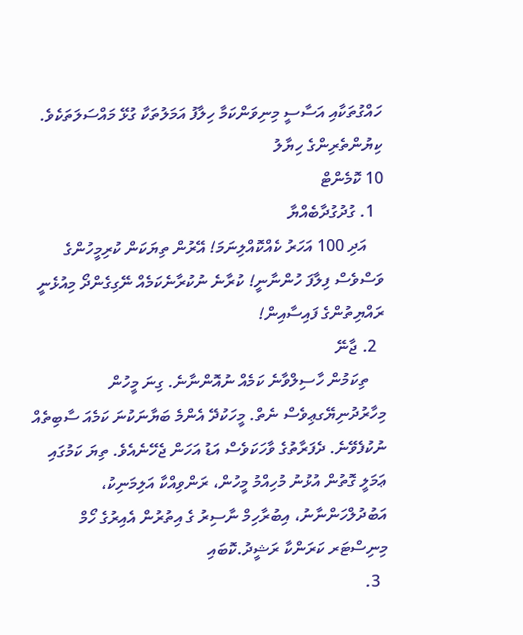ހައްގުތަކާއި އަސާސީ މިނިވަންކަމާ ހިލާފު އަމަލުތަކާ ގުޅޭ މައްސަލަތަކެވެ.
ކިޔުންތެރިންގެ ހިޔާލު
10 ކޮމެންޓް
  1. ގުދުގުދާބެއްޔާ
    އަދި 100 އަހަރު ކެއްކޮއްލިނަމަ! އޭރުން ތިޔަކަން ކުރިމީހުންގެ ވަސްވެސް ފިލާފަ ހުންނާނީ! ކުރާނެ ނުކުރާނެކަމެއް ނޭގިގެންދޯ މިއުޅެނީ ރައްޔިތުންގެ ފައިސާއިން!
  2. ޖާނޭ
    ތިކަމުން ހާސިލްވާނެ ކަމެއް ނުއޮންނާނެ. ގިނަ މީހުން މިހާރުދުނިޔޭގޢިވެސް ނެތް. މީހަކުދޭ އެންމެ ބަޔާނަކުނަ ކަމެއަ ސާބިތެއް ނުކުފެވޭނެ. ދެފަރާތުގެ ވާހަކަވެސް އަޑު އަހަން ޖެހޭނެއެވެ. ތިޔަ ކަމުގައި ޢަމަލީ ގޮތުން އުޅުނު މުހިއްމު މީހުން، ރަންވިއްކާ އަލިމަނިކު، އަބުދުލްހަންނާނު، އިބުރާހިމް ނާސިރު ގެ އިތުރުން އެއިރުގެ ހޯމް މިނިސްޓަރ ކަރަންކާ ރަޝީދު.ކޮބައި
  3.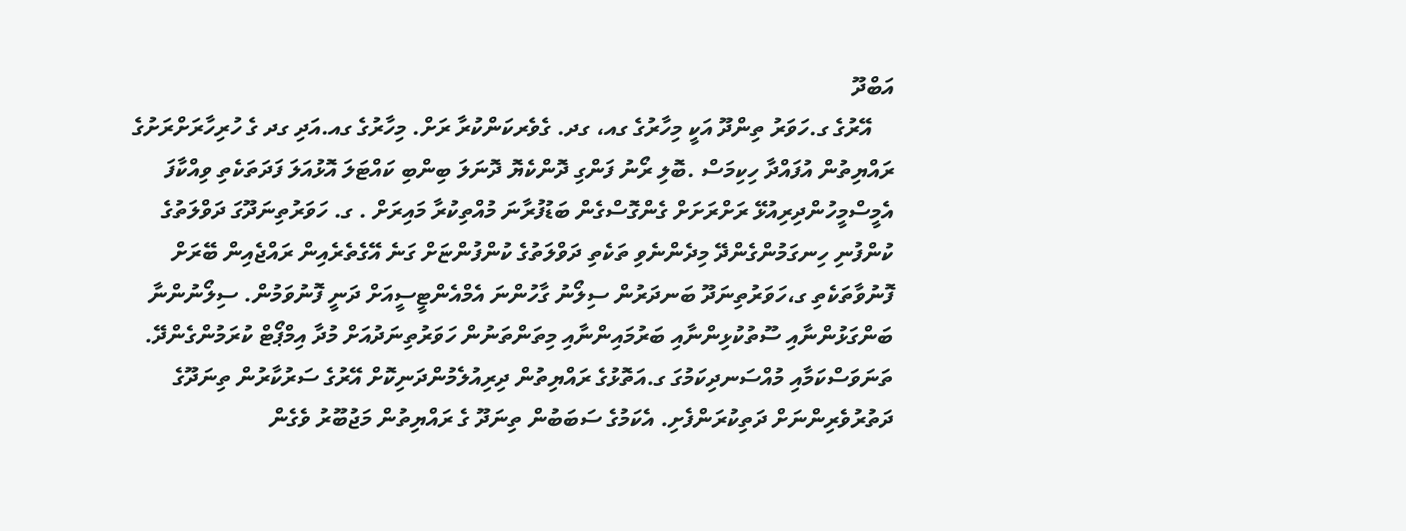އަބްދޫ
    އޭރުގެ ގ.ހަވަރު ތިންދޫ އަކީ މިހާރުގެ ގއ، ގދ. ގެވެރކަންކުރާ ރަށް. މިހާރުގެ ގއ.އަދި ގދ ގެ ހުރިހާރަށްރަށުގެ ރައްޔިތުން އުފައްދާ ހިކިމަސް .ބޮލި ރޯނު ފަންގި ދޮންކެޔޮ ދޮނަލަ ބިންބި ކައްޓަލަ އޮޅުއަލަ ފަދަތަކެތި ވިއްކާފަ އެމީސްމީހުންދިރިއުޅޭ ރަށްރަށަށް ގެންގޮސްގެން ބަޑުފުރާނަ މުއްތިކުރާ މައިރަށް . ގ. ހަވަރުތިނަދޫގަ ދަވްލަތުގެ ކުންފުނި ހިނގަމުންގެންދޭ މިދެންނެވި ތަކެތި ދަވްލަތުގެ ކުންފުންޏަށް ގަނެ އޭގެތެރެއިން ރައްޖެއިން ބޭރަށް ފޮނުވާތަކެތި ގ،ހަވަރުތިނަދޫ ބަނދަރުން ސިލޯނު ގާހުންނަ އެމްއެންޓީސީއަށް ދަނީ ފޮނުވަމުން. ސިލޯނުންނާ ބަންގަޅުންނާއި ސޫތުކުޅިންނާއި ބަރުމައިންނާއި މިތަންތަނުން ހަވަރުތިނަދުއަށް މުދާ އިމްޕޯޓް ކުރަމުންގެންދޭ. ތަނަވަސްކަމާއި މުއްސަނދިކަމުގަ ގ.އަތޮޅުގެ ރައްޔިތުން ދިރިއުލެމުންދަނިކޮށް އޭރުގެ ސަރުކާރުން ތިނަދޫގެ ދަތުރުވެރިންނަށް ދަތިކުރަންފެށި. އެކަމުގެ ސަބަބުން ތިނަދޫ ގެ ރައްޔިތުން މަޖުބޫރު ވެގެން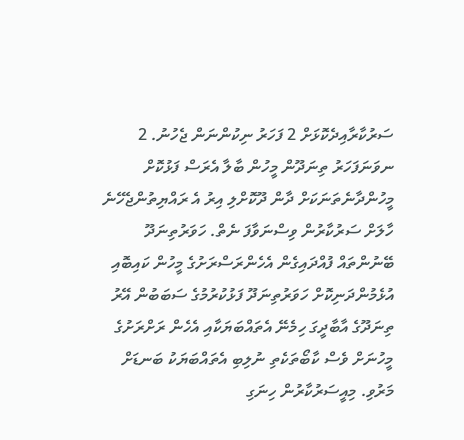ސަރުކާރާއިދެކޮޅަށް 2 ފަހަރު ނިކުންނަން ޖެހުނު. 2 ނވަނަފަހަރު ތިނަދޫން މީހުން ބާލާ އެރަސް ފަޅުކޮށް މީހުންދާނެތަނަކަށް ދާން ދޫކޮށްލި އިރު އެ ރައްޔިތުންޖެހޭނެ ހާލަށް ސަރުކާރުން ވިސްނަވާފަ ނެތް. ހަވަރުތިނަދޫ ބޭނުންތައް ފުއްދައިގެން އެހެންރަސްރަށުގެ މީހުން ކައިބޮއި އުޅެމުންދަނިކޮށް ހަވަރުތިނަދޫ ފަޅުކުރުމުގެ ސަބަބުން އޭރު ތިނަދޫގެ އާބާދީގަ ހިމެނޭ އެތައްބަޔަކާއި އެހެން ރަށްރަށުގެ މީހުނަށް ވެސް ކާބޯތަކެތި ނުލިބި އެތައްބަޔަކު ބަނޑަށް މަރުވި. މިއީސަރުކާރުން ހިނަގި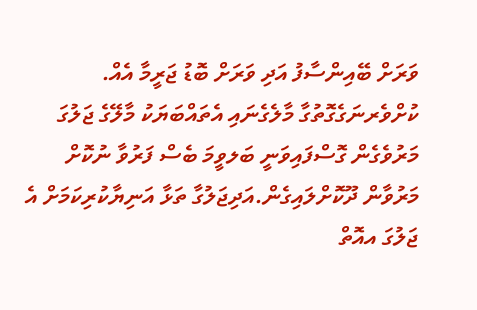ވަރަށް ބޭއިންސާފު އަދި ވަރަށް ބޮޑު ޖަރީމާ އެއް. ކުށްވެރނަގެގޮތުގާ މާލެގެނައި އެތައްބަޔަކު މާލޭގެ ޖަލުގަ މަރުވެގެން ގޮސްފައިވަނީ ބަލވީމަ ބެސް ފަރުވާ ނުކޮށް މަރުވާން ދޫކޮށްލައިގެން.އަދިޖަލުގާ ތަޅާ އަނިޔާކުރިކަމަށް އެ ޖަލުގަ އއޮތް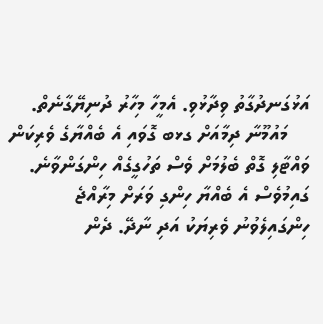އަޅުގަނދުގާތު ވިދާޅުވި. އެމީހާ މިހާރު ދުނިޔޭގާނެތް.
    މައުމޫނާ ދިމާއަށް ގޅބ ގޮވައި އެ ބެއްޔާގެ ވެރިކަން ވައްޓާލި ގޮތް ބެލުމަށް ވެސް ތަހުގީގެއް ހިންގަންވާނެ. ގައިމުވެސް އެ ބެއްޔާ ހިންގި ވަރަށް މިރާއްޖެ ހިންގައިލެވުނު ވެރިޔަކު އަދި ނާދޭ. ދެން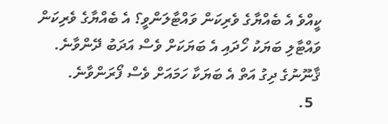ކީއްވެ އެ ބެއްޔާގެ ވެރިކަން ވައްޓާލަންވީ؟ އެ ބެއްޔާގެ ވެރިކަން ވައްޓާލި ބަޔަކު ހޯދައި އެ ބަޔަކަށް ވެސް އަދަބު ދޭންވާނެ. ޤާނޫނުގެ ދިގު އަތް އެ ބަޔަކާ ހަމައަށް ވެސް ފޯރަންވާނެ.
  5.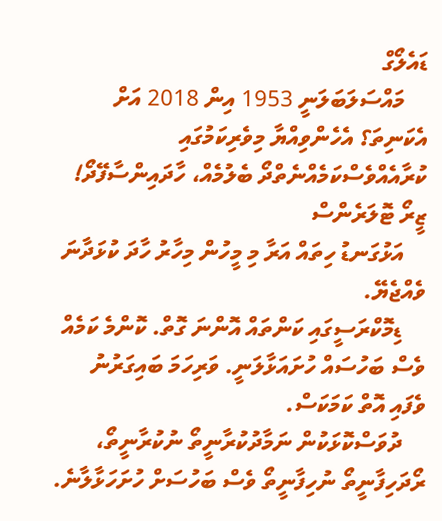ޑައެލޯގް
    މައްސަލަބަލަނީ 1953 އިން 2018 އަށް އެކަނިތަ؟ އެހެންވިއްޔާ މިވެރިކަމުގައި ކުރާއެއްވެސްކަމެއްނެތްދޯ ބެލުމެއް، ހާދައިންސާފޭދޯ! ޒީރޯ ޓޮލަރެންސް
    އަޅުގަނޑު ހިތައް އަރާ މި މީހުން މިހާރު ހާދަ ކުޅަދާނަ ވެއްޖެޔޭ.
    ޑިމޮކްރަސީގައި ކަންތައް އޮންނަ ގޮތް. ކޮންމެ ކަމެއް ވެސް ބަހުސައް ހުށައަޅާލަނީ. ވަރިހަމަ ބައިގަރުނު ވެފައި އޮތް ކަމަކަސް.
    ދުވަސްކޮޅަކުން ނަމާދުކުރާނީތޯ ނުކުރާނީތޯ، ރޯދަހިފާނީތޯ ނުހިފާނީތޯ ވެސް ބަހުސަށް ހުށަހަޅާލާނެ.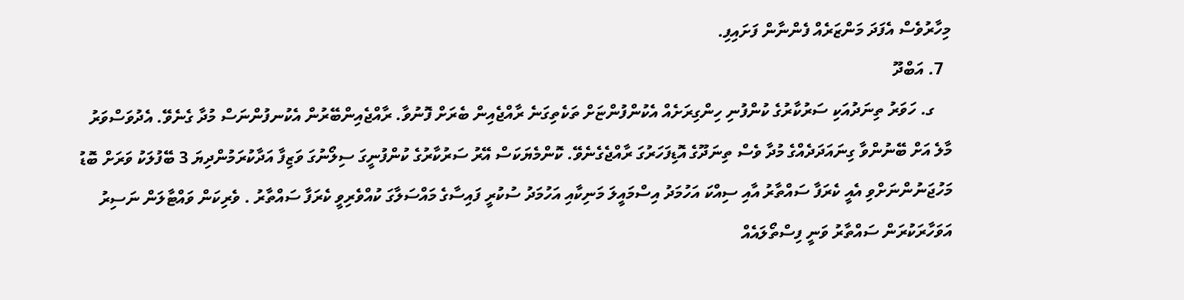މިހާރުވެސް އެފަދަ މަންޒަރެއް ފެންނާން ފަށައިފި.
  7. އަބްދޫ
    ގ. ހަވަރު ތިނަދުއަކި ސަރުކާރުގެ ކުންފުނި ހިންގިރަށެއް އެކުންފުންޏަށް ތަކެތިގަނެ ރާއްޖެއިން ބެރަށް ފޮނުވާ. ރާއްޖެއިންބޭރުން އެކުނފުންނަސް މުދާ ގެނެވޭ. އެދުވަސްވަރު މާލެ އަށް ބޭނުންވާ ގިނައަދަދެއްގެ މުދާ ވެސް ތިނަދޫގެ އޮޑިފަހަރުގަ ރާއްޖެގެނެވޭ. ކޮންމެޔަކަސް އޭރު ސަރުކާރުގެ ކުންފުނީގަ ސިލޯނުގަ ވަޒިފާ އަދާކުރަމުންދިޔަ 3 ބޭފުލަކު ވަރަށް ބޮޑު މަހުޖަނުންނަށްވި އެއީ ކެރަފާ ސައްތާރު އާއި ސިއްކަ އަހުމަދު އިސްމައީލަ މަނިކާއި އަހުމަދު ސުކުރީ ފައިސާގެ މައްސަލާގަ ކުއްވެރިވީ ކެރަފާ ސައްތާރު . ވެރިކަން ވައްޓާލަން ނަސިރު އަވަހާރަކުރަން ސައްތާރު ވަނީ ފިސްތޯލައެއް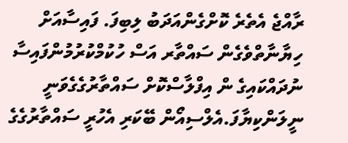ރާއްޖެ އެތެރެ ކޮށްގެންއަދަބު ލިބިފަ. ފައިސާއަށް ހިޔާނާތްވެގެން ސައްތާރ އަސް ހުކުމްކުރުމުންފައިސާ ނުދައްކައިގެ ން އިފްލާސްކޮށް ސައްތާރުގެގެވަނީ ނީލަންކިޔާފަ.އެލްސިއޯން ބޭކަރި އެހުރީ ސައްތާރުގެގެ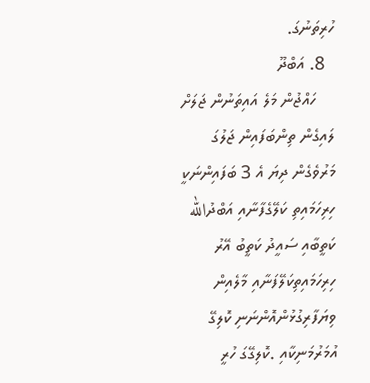ހުރިތަނުގަ.
  8. އަބްދޫ
    ހައްޖުން މަލެ އައިތަނުން ޖަލަށް ލައިގެން ތިންބަފައިން ޖަލުގަ މަރުވެގެން ދިޔަ އެ 3 ބަފައިންނަކީ ހިރިހަމައިތި ކަލޭގެފާނާއި އަބްދުالله ކަތީބާއި ސައީދު ކަތީބު އޭރު ހިރިހަމައިތިކަލޭފަނާއި މާލެއިން ވިޔަފާރިގުޅުންއޮންނަނި ކޮލިގޭ އުމަރުމަނިކާއި .ކޮލިގޭގަ ހުރީ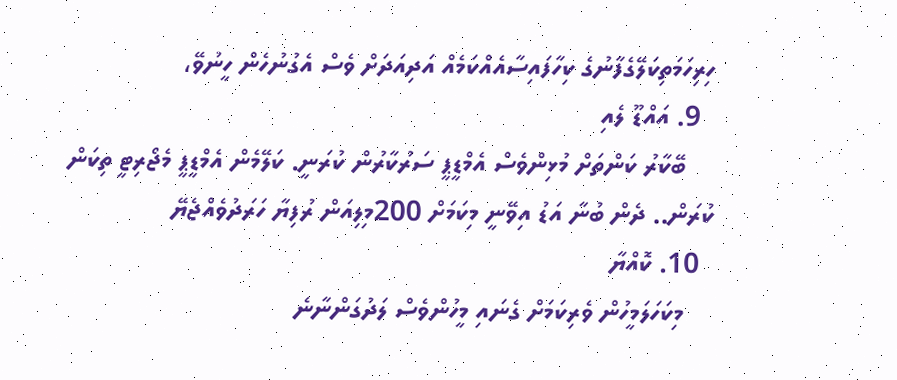ހިރިހަމަތިކަލޭގެފާނުގެ ކިހާފައިސާއެއްކަމެއް އަދިއަދަށް ވެސް އެގުނުހެން ހީނުވޭ،
  9. އައްޑޫ ލެއި
    ބޭކާރު ކަންތަށް މުޅިންވެސް އެމްޑީޕީ ސަރުކާރުން ކުރަނީ. ކަލޭމެން އެމްޑީޕީ މެޖޯރިޓީ ތިކަން ކުރަން.. ދެން ބުނާ އަޑު އިވޭނީ މިކަމަށް 200މިލިއަން ރުފިޔާ ހަރަދުވެއްޖެޔޭ
  10. ކޮއްޔާ
    މިކަހަލަމީހުން ވެރިކަމަށް ގެނައި މީހުންވެސް ލަދުގަންނާނެ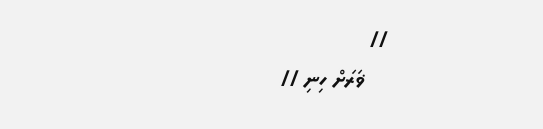//
    ޥަރަށް ހިނި //